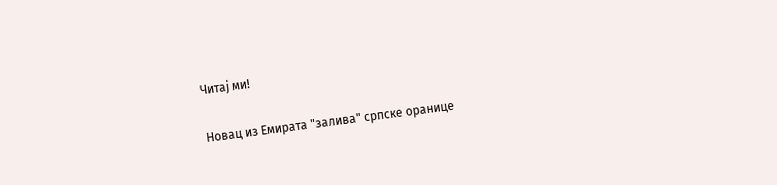Читај ми!

Новац из Емирата "залива" српске оранице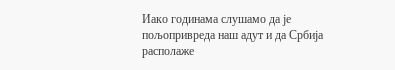Иако годинама слушамо да је пољопривреда наш адут и да Србија располаже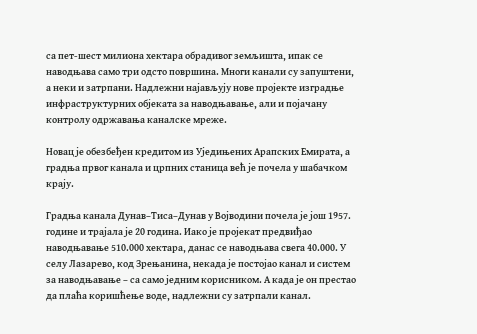са пет-шест милиона хектара обрадивог земљишта, ипак се наводњава само три одсто површина. Многи канали су запуштени, а неки и затрпани. Надлежни најављују нове пројекте изградње инфраструктурних објеката за наводњавање, али и појачану контролу одржавања каналске мреже.

Новац је обезбеђен кредитом из Уједињених Арапских Емирата, а градња првог канала и црпних станица већ је почела у шабачком крају.

Градња канала Дунав–Тиса–Дунав у Војводини почела је још 1957. године и трајала је 20 година. Иако је пројекат предвиђао наводњавање 510.000 хектара, данас се наводњава свега 40.000. У селу Лазарево, код Зрењанина, некада је постојао канал и систем за наводњавање – са само једним корисником. А када је он престао да плаћа коришћење воде, надлежни су затрпали канал.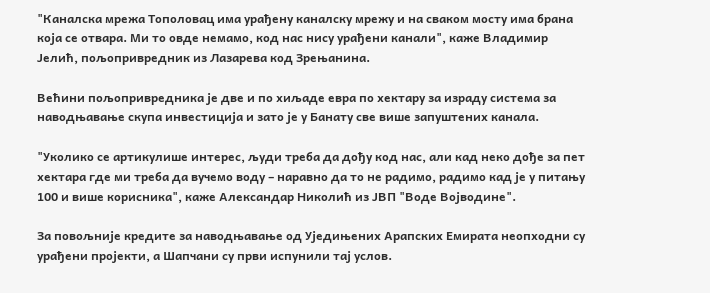"Каналска мрежа Тополовац има урађену каналску мрежу и на сваком мосту има брана која се отвара. Ми то овде немамо, код нас нису урађени канали", каже Владимир Јелић, пољопривредник из Лазарева код Зрењанина.

Већини пољопривредника је две и по хиљаде евра по хектару за израду система за наводњавање скупа инвестиција и зато је у Банату све више запуштених канала.

"Уколико се артикулише интерес, људи треба да дођу код нас, али кад неко дође за пет хектара где ми треба да вучемо воду – наравно да то не радимо, радимо кад је у питању 100 и више корисника", каже Александар Николић из ЈВП "Воде Војводине".

За повољније кредите за наводњавање од Уједињених Арапских Емирата неопходни су урађени пројекти, а Шапчани су први испунили тај услов.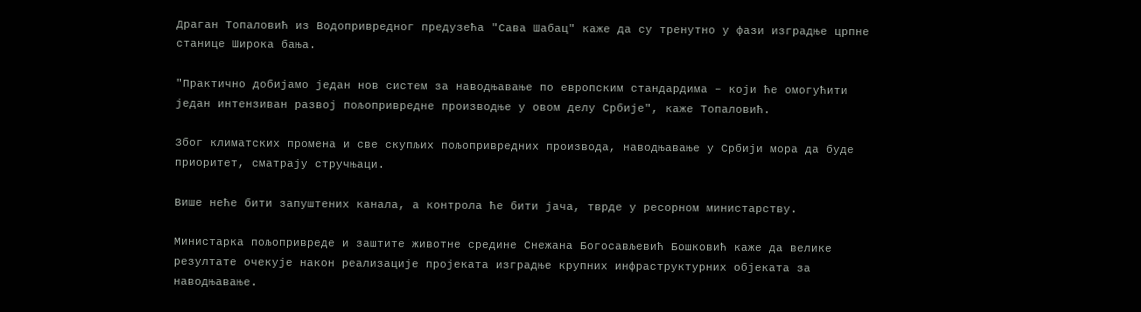Драган Топаловић из Водопривредног предузећа "Сава Шабац" каже да су тренутно у фази изградње црпне станице Широка бања.

"Практично добијамо један нов систем за наводњавање по европским стандардима – који ће омогућити један интензиван развој пољопривредне производње у овом делу Србије", каже Топаловић.

Због климатских промена и све скупљих пољопривредних производа, наводњавање у Србији мора да буде приоритет, сматрају стручњаци.

Више неће бити запуштених канала, а контрола ће бити јача, тврде у ресорном министарству.

Министарка пољопривреде и заштите животне средине Снежана Богосављевић Бошковић каже да велике резултате очекује након реализације пројеката изградње крупних инфраструктурних објеката за наводњавање.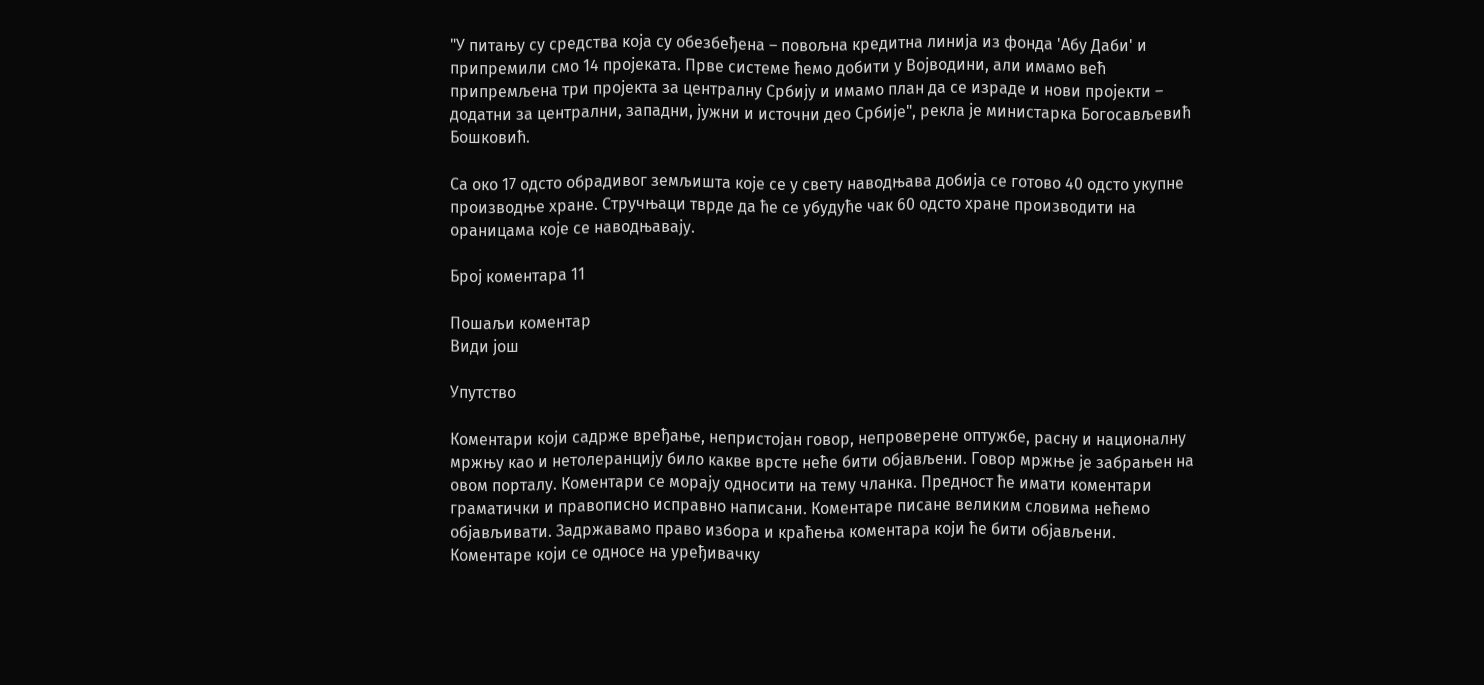"У питању су средства која су обезбеђена – повољна кредитна линија из фонда 'Абу Даби' и припремили смо 14 пројеката. Прве системе ћемо добити у Војводини, али имамо већ припремљена три пројекта за централну Србију и имамо план да се израде и нови пројекти – додатни за централни, западни, јужни и источни део Србије", рекла је министарка Богосављевић Бошковић.

Са око 17 одсто обрадивог земљишта које се у свету наводњава добија се готово 40 одсто укупне производње хране. Стручњаци тврде да ће се убудуће чак 60 одсто хране производити на ораницама које се наводњавају.

Број коментара 11

Пошаљи коментар
Види још

Упутство

Коментари који садрже вређање, непристојан говор, непроверене оптужбе, расну и националну мржњу као и нетолеранцију било какве врсте неће бити објављени. Говор мржње је забрањен на овом порталу. Коментари се морају односити на тему чланка. Предност ће имати коментари граматички и правописно исправно написани. Коментаре писане великим словима нећемо објављивати. Задржавамо право избора и краћења коментара који ће бити објављени. Коментаре који се односе на уређивачку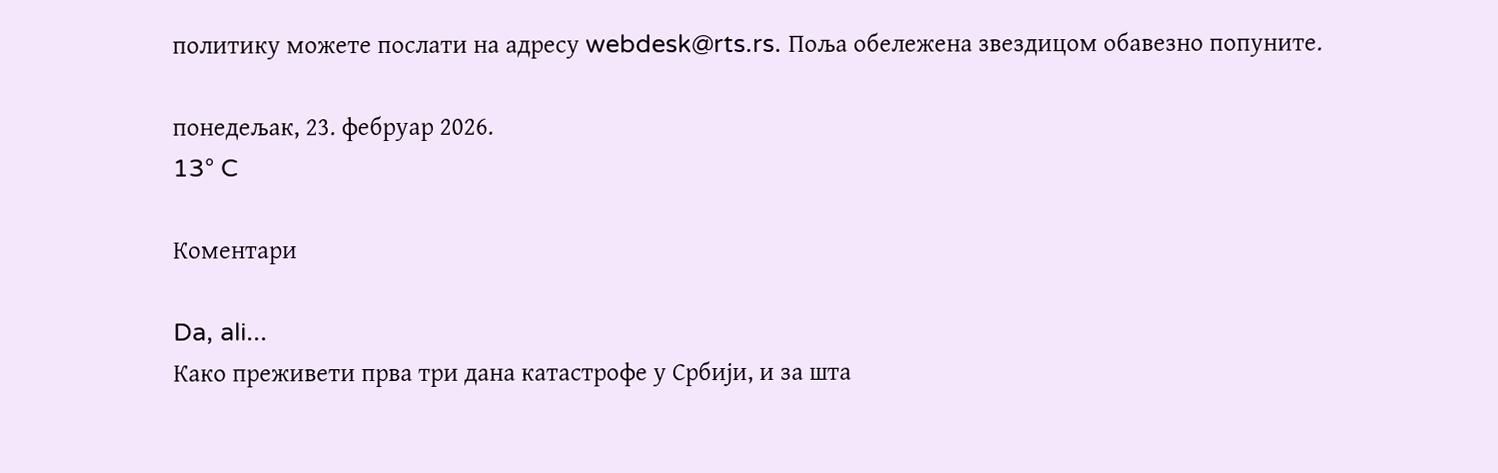политику можете послати на адресу webdesk@rts.rs. Поља обележена звездицом обавезно попуните.

понедељак, 23. фебруар 2026.
13° C

Коментари

Da, ali...
Како преживети прва три дана катастрофе у Србији, и за шта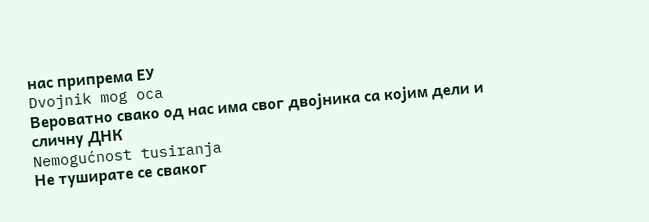нас припрема ЕУ
Dvojnik mog oca
Вероватно свако од нас има свог двојника са којим дели и сличну ДНК
Nemogućnost tusiranja
Не туширате се сваког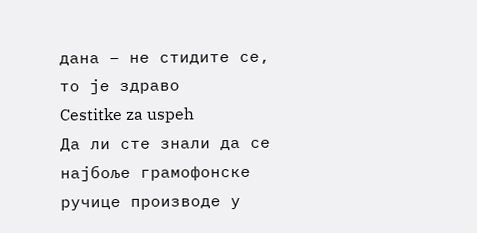дана – не стидите се, то је здраво
Cestitke za uspeh
Да ли сте знали да се најбоље грамофонске ручице производе у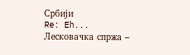Србији
Re: Eh...
Лесковачка спржа –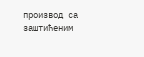производ са заштићеним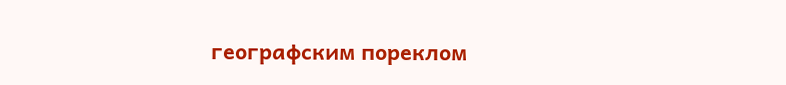географским пореклом